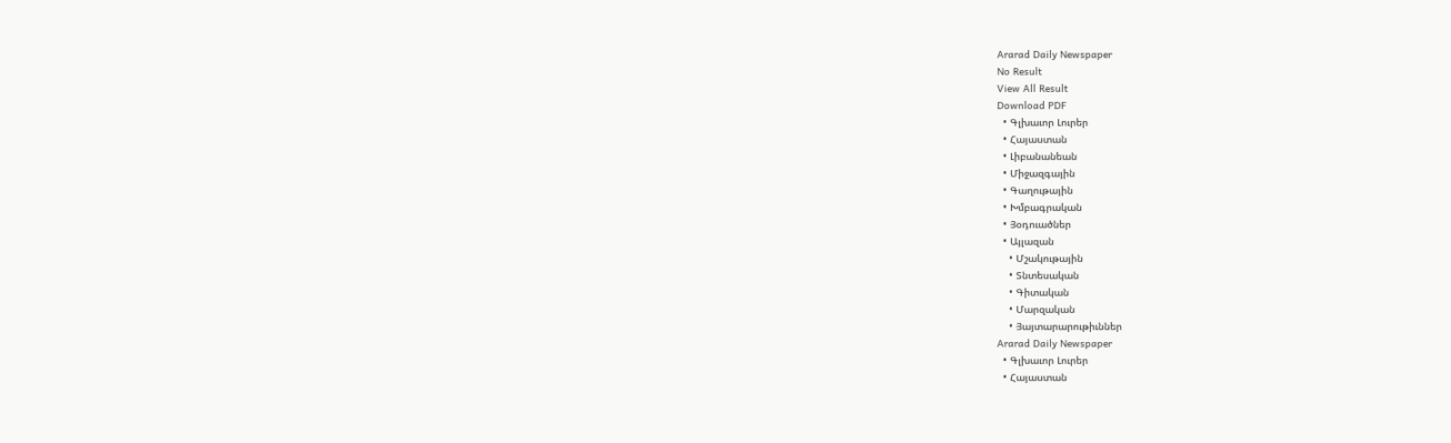Ararad Daily Newspaper
No Result
View All Result
Download PDF
  • Գլխաւոր Լուրեր
  • Հայաստան
  • Լիբանանեան
  • Միջազգային
  • Գաղութային
  • Խմբագրական
  • Յօդուածներ
  • Այլազան
    • Մշակութային
    • Տնտեսական
    • Գիտական
    • Մարզական
    • Յայտարարութիւններ
Ararad Daily Newspaper
  • Գլխաւոր Լուրեր
  • Հայաստան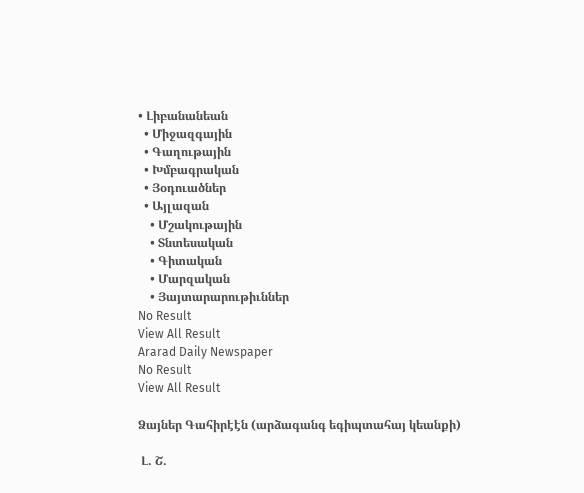• Լիբանանեան
  • Միջազգային
  • Գաղութային
  • Խմբագրական
  • Յօդուածներ
  • Այլազան
    • Մշակութային
    • Տնտեսական
    • Գիտական
    • Մարզական
    • Յայտարարութիւններ
No Result
View All Result
Ararad Daily Newspaper
No Result
View All Result

Ձայներ Գահիրէէն (արձագանգ եգիպտահայ կեանքի)

 Լ. Շ.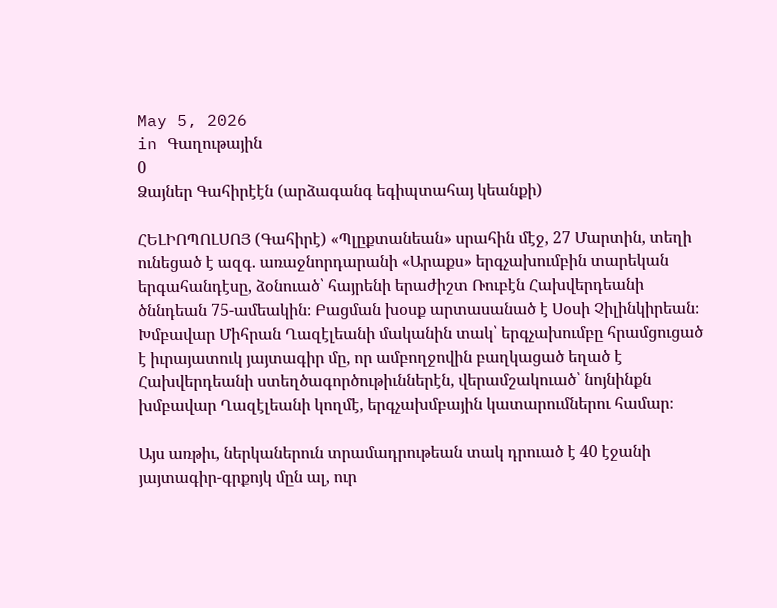May 5, 2026
in Գաղութային
0
Ձայներ Գահիրէէն (արձագանգ եգիպտահայ կեանքի)

ՀԵԼԻՈՊՈԼՍՈՅ (Գահիրէ) «Պլըքտանեան» սրահին մէջ, 27 Մարտին, տեղի ունեցած է ազգ. առաջնորդարանի «Արաքս» երգչախումբին տարեկան երգահանդէսը, ձօնուած՝ հայրենի երաժիշտ Ռուբէն Հախվերդեանի ծննդեան 75-ամեակին։ Բացման խօսք արտասանած է Սօսի Չիլինկիրեան։ Խմբավար Միհրան Ղազէլեանի մականին տակ՝ երգչախումբը հրամցուցած է իւրայատուկ յայտագիր մը, որ ամբողջովին բաղկացած եղած է Հախվերդեանի ստեղծագործութիւններէն, վերամշակուած՝ նոյնինքն խմբավար Ղազէլեանի կողմէ, երգչախմբային կատարումներու համար։

Այս առթիւ, ներկաներուն տրամադրութեան տակ դրուած է 40 էջանի յայտագիր-գրքոյկ մըն ալ, ուր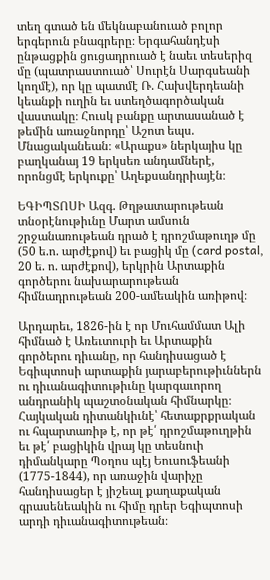տեղ գտած են մեկնաբանուած բոլոր երգերուն բնագրերը։ Երգահանդէսի ընթացքին ցուցադրուած է նաեւ տեսերիզ մը (պատրաստուած՝ Սուրէն Սարգսեանի կողմէ), որ կը պատմէ Ռ. Հախվերդեանի կեանքի ուղին եւ ստեղծագործական վաստակը։ Հուսկ բանքը արտասանած է թեմին առաջնորդը՝ Աշոտ եպս. Մնացականեան։ «Արաքս» ներկայիս կը բաղկանայ 19 երկսեռ անդամներէ, որոնցմէ երկուքը՝ Աղեքսանդրիայէն։

ԵԳԻՊՏՈՍԻ Ազգ. Թղթատարութեան տնօրէնութիւնը Մարտ ամսուն շրջանառութեան դրած է դրոշմաթուղթ մը (50 ե.ո. արժէքով) եւ բացիկ մը (card postal, 20 ե. ո. արժէքով), երկրին Արտաքին գործերու նախարարութեան հիմնադրութեան 200-ամեակին առիթով։

Արդարեւ, 1826-ին է որ Մուհամմատ Ալի հիմնած է Առեւտուրի եւ Արտաքին գործերու դիւանը, որ հանդիսացած է Եգիպտոսի արտաքին յարաբերութիւններն ու դիւանագիտութիւնը կարգաւորող անդրանիկ պաշտօնական հիմնարկը։ Հայկական դիտանկիւնէ՝ հետաքրքրական ու հպարտառիթ է, որ թէ՛ դրոշմաթուղթին եւ թէ՛ բացիկին վրայ կը տեսնուի դիմանկարը Պօղոս պէյ Եուսուֆեանի (1775-1844), որ առաջին վարիչը հանդիսացեր է յիշեալ քաղաքական գրասենեակին ու հիմը դրեր Եգիպտոսի արդի դիւանագիտութեան։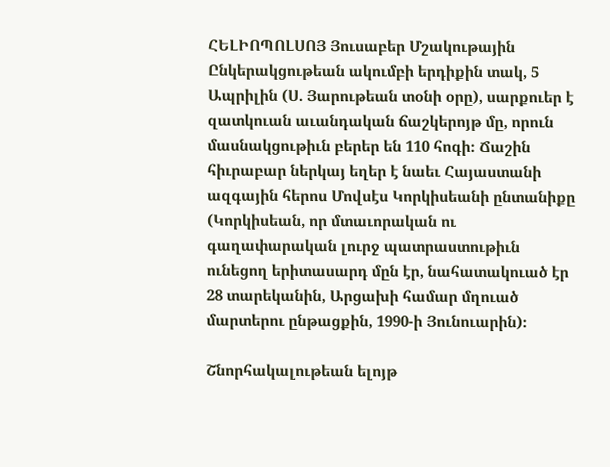ՀԵԼԻՈՊՈԼՍՈՅ Յուսաբեր Մշակութային Ընկերակցութեան ակումբի երդիքին տակ, 5 Ապրիլին (Ս. Յարութեան տօնի օրը), սարքուեր է զատկուան աւանդական ճաշկերոյթ մը, որուն մասնակցութիւն բերեր են 110 հոգի։ Ճաշին հիւրաբար ներկայ եղեր է նաեւ Հայաստանի ազգային հերոս Մովսէս Կորկիսեանի ընտանիքը (Կորկիսեան, որ մտաւորական ու գաղափարական լուրջ պատրաստութիւն ունեցող երիտասարդ մըն էր, նահատակուած էր 28 տարեկանին, Արցախի համար մղուած մարտերու ընթացքին, 1990-ի Յունուարին)։

Շնորհակալութեան ելոյթ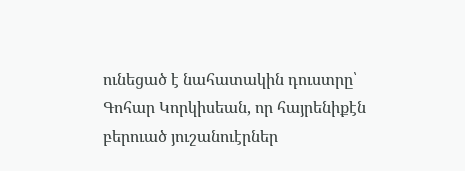ունեցած է նահատակին դուստրը՝ Գոհար Կորկիսեան, որ հայրենիքէն բերուած յուշանուէրներ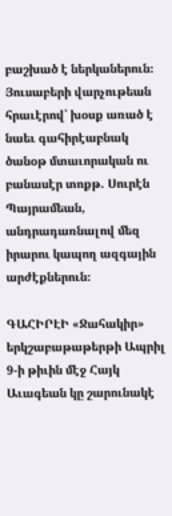բաշխած է ներկաներուն։ Յուսաբերի վարչութեան հրաւէրով՝ խօսք առած է նաեւ գահիրէաբնակ ծանօթ մտաւորական ու բանասէր տոքթ. Սուրէն Պայրամեան, անդրադառնալով մեզ իրարու կապող ազգային արժէքներուն։

ԳԱՀԻՐԷԻ «Ջահակիր» երկշաբաթաթերթի Ապրիլ 9-ի թիւին մէջ Հայկ Աւագեան կը շարունակէ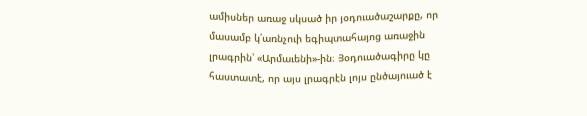ամիսներ առաջ սկսած իր յօդուածաշարքը, որ մասամբ կ՛առնչուի եգիպտահայոց առաջին լրագրին՝ «Արմաւենի»-ին։ Յօդուածագիրը կը հաստատէ, որ այս լրագրէն լոյս ընծայուած է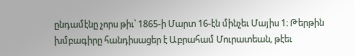ընդամէնը չորս թիւ՝ 1865-ի Մարտ 16-էն մինչեւ Մայիս 1։ Թերթին խմբագիրը հանդիսացեր է Աբրահամ Մուրատեան, թէեւ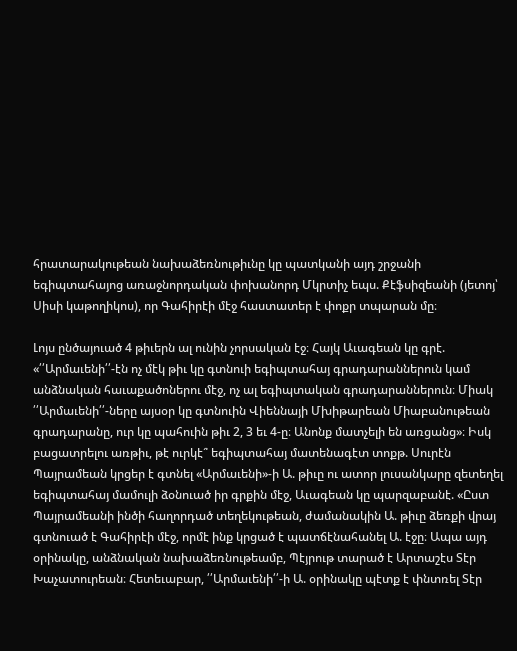հրատարակութեան նախաձեռնութիւնը կը պատկանի այդ շրջանի եգիպտահայոց առաջնորդական փոխանորդ Մկրտիչ եպս. Քէֆսիզեանի (յետոյ՝ Սիսի կաթողիկոս), որ Գահիրէի մէջ հաստատեր է փոքր տպարան մը։

Լոյս ընծայուած 4 թիւերն ալ ունին չորսական էջ։ Հայկ Աւագեան կը գրէ. «՛՛Արմաւենի՛՛-էն ոչ մէկ թիւ կը գտնուի եգիպտահայ գրադարաններուն կամ անձնական հաւաքածոներու մէջ, ոչ ալ եգիպտական գրադարաններուն։ Միակ ՛՛Արմաւենի՛՛-ները այսօր կը գտնուին Վիեննայի Մխիթարեան Միաբանութեան գրադարանը, ուր կը պահուին թիւ 2, 3 եւ 4-ը։ Անոնք մատչելի են առցանց»։ Իսկ բացատրելու առթիւ, թէ ուրկէ՞ եգիպտահայ մատենագէտ տոքթ. Սուրէն Պայրամեան կրցեր է գտնել «Արմաւենի»-ի Ա. թիւը ու ատոր լուսանկարը զետեղել եգիպտահայ մամուլի ձօնուած իր գրքին մէջ, Աւագեան կը պարզաբանէ. «Ըստ Պայրամեանի ինծի հաղորդած տեղեկութեան, ժամանակին Ա. թիւը ձեռքի վրայ գտնուած է Գահիրէի մէջ, որմէ ինք կրցած է պատճէնահանել Ա. էջը։ Ապա այդ օրինակը, անձնական նախաձեռնութեամբ, Պէյրութ տարած է Արտաշէս Տէր Խաչատուրեան։ Հետեւաբար, ՛՛Արմաւենի՛՛-ի Ա. օրինակը պէտք է փնտռել Տէր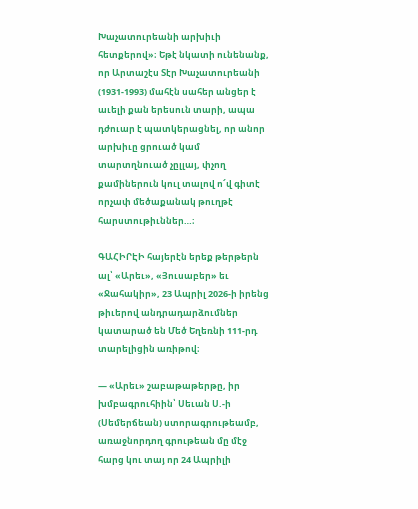Խաչատուրեանի արխիւի հետքերով»։ Եթէ նկատի ունենանք, որ Արտաշէս Տէր Խաչատուրեանի (1931-1993) մահէն սահեր անցեր է աւելի քան երեսուն տարի, ապա դժուար է պատկերացնել, որ անոր արխիւը ցրուած կամ տարտղնուած չըլլայ, փչող քամիներուն կուլ տալով ո՜վ գիտէ որչափ մեծաքանակ թուղթէ հարստութիւններ…։

ԳԱՀԻՐԷԻ հայերէն երեք թերթերն ալ՝ «Արեւ», «Յուսաբեր» եւ «Ջահակիր», 23 Ապրիլ 2026-ի իրենց թիւերով անդրադարձումներ կատարած են Մեծ Եղեռնի 111-րդ տարելիցին առիթով։

— «Արեւ» շաբաթաթերթը, իր խմբագրուհիին՝ Սեւան Ս.-ի (Սեմերճեան) ստորագրութեամբ, առաջնորդող գրութեան մը մէջ հարց կու տայ որ 24 Ապրիլի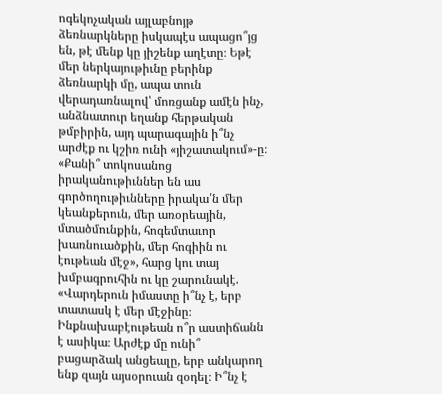ոգեկոչական այլաբնոյթ ձեռնարկները իսկապէս ապացո՞յց են, թէ մենք կը յիշենք աղէտը։ Եթէ մեր ներկայութիւնը բերինք ձեռնարկի մը, ապա տուն վերադառնալով՝ մոռցանք ամէն ինչ, անձնատուր եղանք հերթական թմբիրին, այդ պարագային ի՞նչ արժէք ու կշիռ ունի «յիշատակում»-ը։ «Քանի՞ տոկոսանոց իրականութիւններ են աս գործողութիւնները իրակա՛ն մեր կեանքերուն, մեր առօրեային, մտածմունքին, հոգեմտաւոր խառնուածքին, մեր հոգիին ու էութեան մէջ», հարց կու տայ խմբագրուհին ու կը շարունակէ. «Վարդերուն իմաստը ի՞նչ է, երբ տատասկ է մեր մէջինը։ Ինքնախաբէութեան ո՞ր աստիճանն է ասիկա։ Արժէք մը ունի՞ բացարձակ անցեալը, երբ անկարող ենք զայն այսօրուան զօդել։ Ի՞նչ է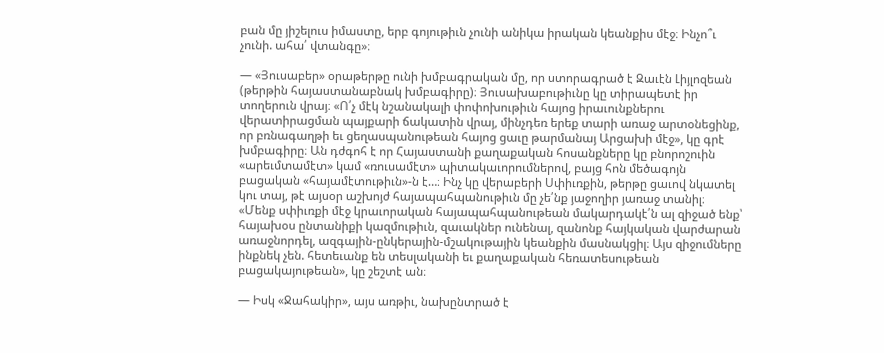բան մը յիշելուս իմաստը, երբ գոյութիւն չունի անիկա իրական կեանքիս մէջ։ Ինչո՞ւ չունի. ահա՛ վտանգը»։

— «Յուսաբեր» օրաթերթը ունի խմբագրական մը, որ ստորագրած է Զաւէն Լիյլոզեան (թերթին հայաստանաբնակ խմբագիրը)։ Յուսախաբութիւնը կը տիրապետէ իր տողերուն վրայ։ «Ո՛չ մէկ նշանակալի փոփոխութիւն հայոց իրաւունքներու վերատիրացման պայքարի ճակատին վրայ, մինչդեռ երեք տարի առաջ արտօնեցինք, որ բռնագաղթի եւ ցեղասպանութեան հայոց ցաւը թարմանայ Արցախի մէջ», կը գրէ խմբագիրը։ Ան դժգոհ է որ Հայաստանի քաղաքական հոսանքները կը բնորոշուին «արեւմտամէտ» կամ «ռուսամէտ» պիտակաւորումներով, բայց հոն մեծագոյն բացական «հայամէտութիւն»-ն է…։ Ինչ կը վերաբերի Սփիւռքին, թերթը ցաւով նկատել կու տայ, թէ այսօր աշխոյժ հայապահպանութիւն մը չե՛նք յաջողիր յառաջ տանիլ։ «Մենք սփիւռքի մէջ կրաւորական հայապահպանութեան մակարդակէ՛ն ալ զիջած ենք՝ հայախօս ընտանիքի կազմութիւն, զաւակներ ունենալ, զանոնք հայկական վարժարան առաջնորդել, ազգային-ընկերային-մշակութային կեանքին մասնակցիլ։ Այս զիջումները ինքնեկ չեն. հետեւանք են տեսլականի եւ քաղաքական հեռատեսութեան բացակայութեան», կը շեշտէ ան։

— Իսկ «Ջահակիր», այս առթիւ, նախընտրած է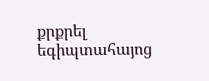քրքրել եգիպտահայոց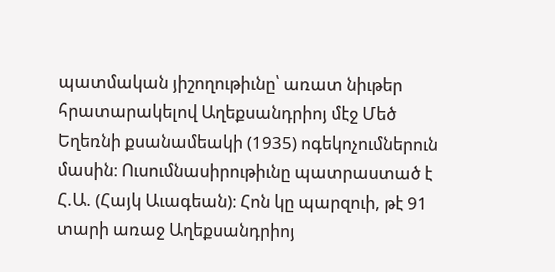պատմական յիշողութիւնը՝ առատ նիւթեր հրատարակելով Աղեքսանդրիոյ մէջ Մեծ Եղեռնի քսանամեակի (1935) ոգեկոչումներուն մասին։ Ուսումնասիրութիւնը պատրաստած է Հ.Ա. (Հայկ Աւագեան)։ Հոն կը պարզուի, թէ 91 տարի առաջ Աղեքսանդրիոյ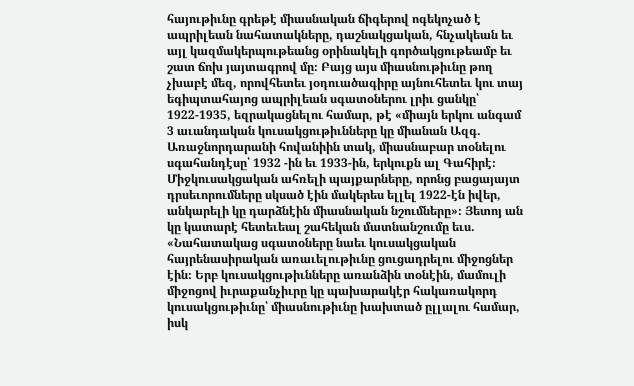հայութիւնը գրեթէ միասնական ճիգերով ոգեկոչած է ապրիլեան նահատակները, դաշնակցական, հնչակեան եւ այլ կազմակերպութեանց օրինակելի գործակցութեամբ եւ շատ ճոխ յայտագրով մը։ Բայց այս միասնութիւնը թող չխաբէ մեզ, որովհետեւ յօդուածագիրը այնուհետեւ կու տայ եգիպտահայոց ապրիլեան սգատօներու լրիւ ցանկը՝ 1922-1935, եզրակացնելու համար, թէ «միայն երկու անգամ 3 աւանդական կուսակցութիւնները կը միանան Ազգ. Առաջնորդարանի հովանիին տակ, միասնաբար տօնելու սգահանդէսը՝ 1932 -ին եւ 1933-ին, երկուքն ալ Գահիրէ։ Միջկուսակցական ահռելի պայքարները, որոնց բացայայտ դրսեւորումները սկսած էին մակերես ելլել 1922-էն իվեր, անկարելի կը դարձնէին միասնական նշումները»։ Յետոյ ան կը կատարէ հետեւեալ շահեկան մատնանշումը եւս. «Նահատակաց սգատօները նաեւ կուսակցական հայրենասիրական առաւելութիւնը ցուցադրելու միջոցներ էին։ Երբ կուսակցութիւնները առանձին տօնէին, մամուլի միջոցով իւրաքանչիւրը կը պախարակէր հակառակորդ կուսակցութիւնը՝ միասնութիւնը խախտած ըլլալու համար, իսկ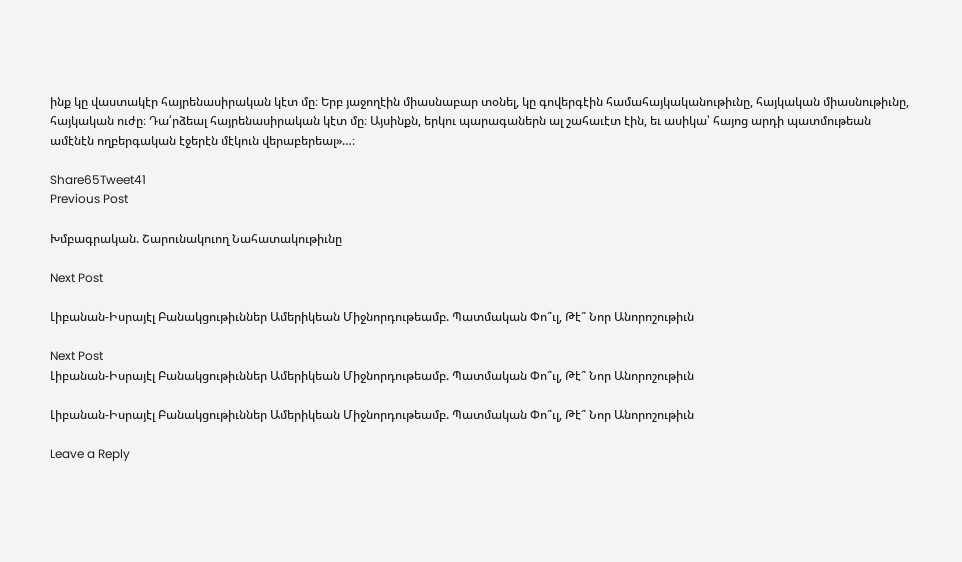ինք կը վաստակէր հայրենասիրական կէտ մը։ Երբ յաջողէին միասնաբար տօնել, կը գովերգէին համահայկականութիւնը, հայկական միասնութիւնը, հայկական ուժը։ Դա՛րձեալ հայրենասիրական կէտ մը։ Այսինքն, երկու պարագաներն ալ շահաւէտ էին, եւ ասիկա՝ հայոց արդի պատմութեան ամէնէն ողբերգական էջերէն մէկուն վերաբերեալ»…։

Share65Tweet41
Previous Post

Խմբագրական. Շարունակուող Նահատակութիւնը

Next Post

Լիբանան-Իսրայէլ Բանակցութիւններ Ամերիկեան Միջնորդութեամբ. Պատմական Փո՞ւլ, Թէ՞ Նոր Անորոշութիւն

Next Post
Լիբանան-Իսրայէլ Բանակցութիւններ Ամերիկեան Միջնորդութեամբ. Պատմական Փո՞ւլ, Թէ՞ Նոր Անորոշութիւն

Լիբանան-Իսրայէլ Բանակցութիւններ Ամերիկեան Միջնորդութեամբ. Պատմական Փո՞ւլ, Թէ՞ Նոր Անորոշութիւն

Leave a Reply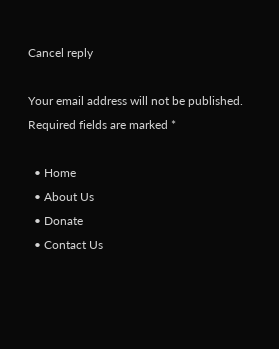Cancel reply

Your email address will not be published. Required fields are marked *

  • Home
  • About Us
  • Donate
  • Contact Us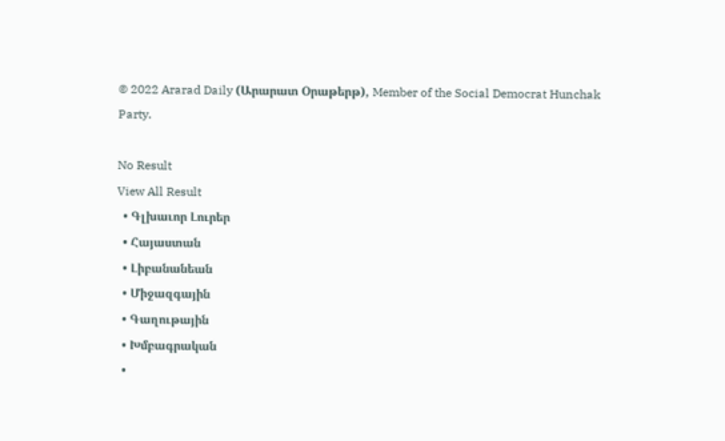© 2022 Ararad Daily (Արարատ Օրաթերթ), Member of the Social Democrat Hunchak Party.

No Result
View All Result
  • Գլխաւոր Լուրեր
  • Հայաստան
  • Լիբանանեան
  • Միջազգային
  • Գաղութային
  • Խմբագրական
  •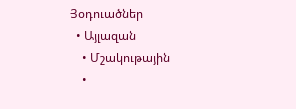Յօդուածներ
  • Այլազան
    • Մշակութային
    •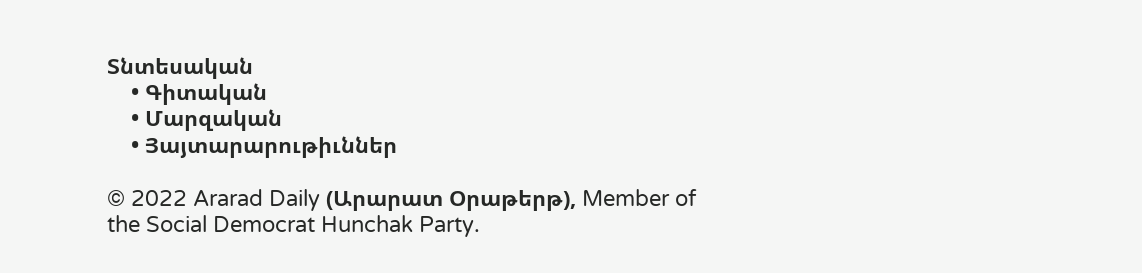Տնտեսական
    • Գիտական
    • Մարզական
    • Յայտարարութիւններ

© 2022 Ararad Daily (Արարատ Օրաթերթ), Member of the Social Democrat Hunchak Party.